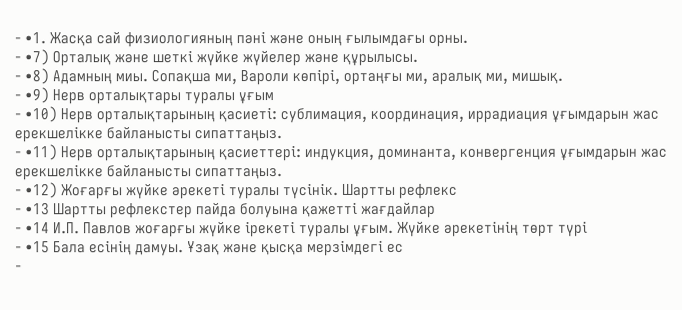- •1. Жасқа сай физиологияның пәні және оның ғылымдағы орны.
- •7) Орталық және шеткі жүйке жүйелер және құрылысы.
- •8) Адамның миы. Сопақша ми, Вароли көпірі, ортаңғы ми, аралық ми, мишық.
- •9) Нерв орталықтары туралы ұғым
- •10) Нерв орталықтарының қасиеті: сублимация, координация, иррадиация ұғымдарын жас ерекшелікке байланысты сипаттаңыз.
- •11) Нерв орталықтарының қасиеттері: индукция, доминанта, конвергенция ұғымдарын жас ерекшелікке байланысты сипаттаңыз.
- •12) Жоғарғы жүйке әрекеті туралы түсінік. Шартты рефлекс
- •13 Шартты рефлекстер пайда болуына қажетті жағдайлар
- •14 И.П. Павлов жоғарғы жүйке ірекеті туралы ұғым. Жүйке әрекетінің төрт түрі
- •15 Бала есінің дамуы. Ұзақ және қысқа мерзімдегі ес
-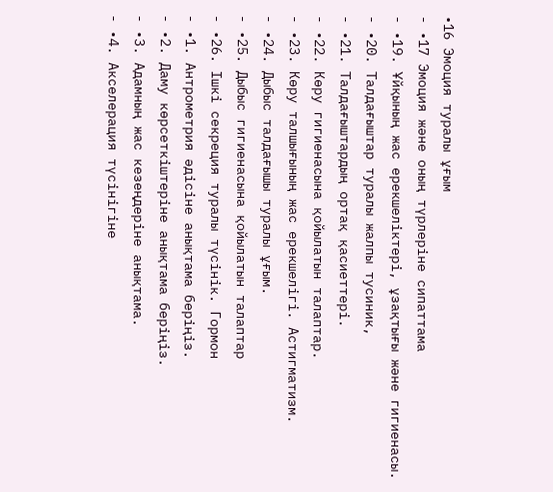•16 Эмоция туралы ұғым
- •17 Эмоция және оның түрлеріне сипаттама
- •19. Ұйқының жас ерекшеліктері, ұзақтығы және гигиенасы.
- •20. Талдағыштар туралы жалпы тусиник,
- •21. Талдағыштардың ортақ қасиеттері.
- •22. Көру гигиенасына қойылатын талаптар.
- •23. Көру талшығының жас ерекшелігі. Астигматизм.
- •24. Дыбыс талдағышы туралы ұғым.
- •25. Дыбыс гигиенасына қойылатын талаптар
- •26. Ішкі секреция туралы түсінік. Гормон
- •1. Антрометрия әдісіне анықтама беріңіз.
- •2. Даму көрсеткіштеріне анықтама беріңіз.
- •3. Адамның жас кезеңдеріне анықтама.
- •4. Акселерация түсінігіне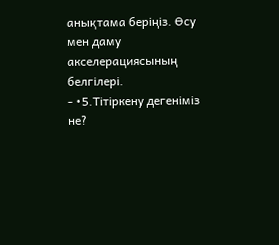анықтама беріңіз. Өсу мен даму акселерациясының белгілері.
- •5.Тітіркену дегеніміз не?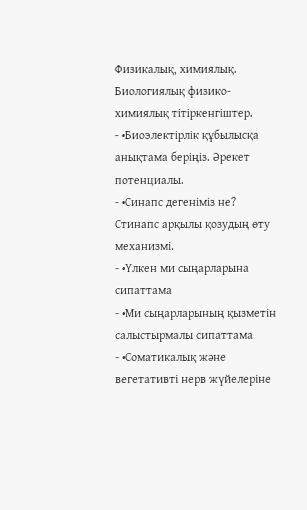Физикалық, химиялық. Биологиялық физико-химиялық тітіркенгіштер.
- •Биоэлектірлік құбылысқа анықтама беріңіз. Әрекет потенциалы.
- •Синапс дегеніміз не? Стинапс арқылы қозудың өту механизмі.
- •Үлкен ми сыңарларына сипаттама
- •Ми сыңарларының қызметін салыстырмалы сипаттама
- •Соматикалық және вегетативті нерв жүйелеріне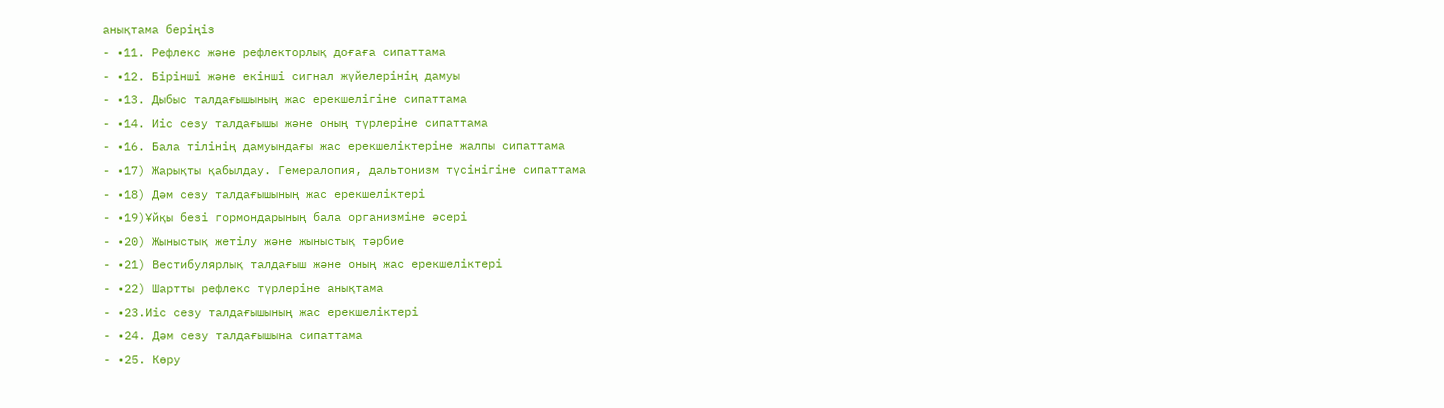анықтама беріңіз
- •11. Рефлекс және рефлекторлық доғаға сипаттама
- •12. Бірінші және екінші сигнал жүйелерінің дамуы
- •13. Дыбыс талдағышының жас ерекшелігіне сипаттама
- •14. Иіс сезу талдағышы және оның түрлеріне сипаттама
- •16. Бала тілінің дамуындағы жас ерекшеліктеріне жалпы сипаттама
- •17) Жарықты қабылдау. Гемералопия, дальтонизм түсінігіне сипаттама
- •18) Дәм сезу талдағышының жас ерекшеліктері
- •19)Ұйқы безі гормондарының бала организміне әсері
- •20) Жыныстық жетілу және жыныстық тәрбие
- •21) Вестибулярлық талдағыш және оның жас ерекшеліктері
- •22) Шартты рефлекс түрлеріне анықтама
- •23.Иіс сезу талдағышының жас ерекшеліктері
- •24. Дәм сезу талдағышына сипаттама
- •25. Көру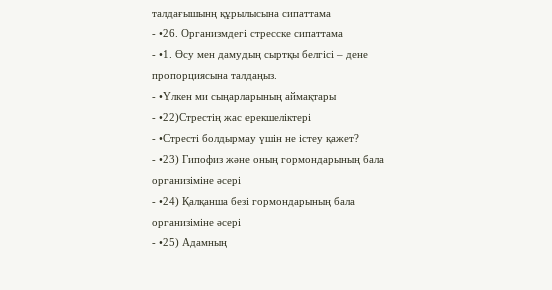талдағышынң құрылысына сипаттама
- •26. Организмдегі стресске сипаттама
- •1. Өсу мен дамудың сыртқы белгісі – дене пропорциясына талдаңыз.
- •Үлкен ми сыңарларының аймақтары
- •22)Стрестің жас ерекшеліктері
- •Стресті болдырмау үшін не істеу қажет?
- •23) Гипофиз және оның гормондарының бала организіміне әсері
- •24) Қалқанша безі гормондарының бала организіміне әсері
- •25) Адамның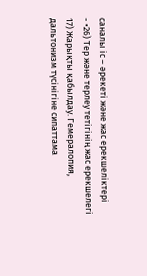саналы іс – әрекеті және жас ерекшеліктері
- •26) Тер және терлеу тетігінің жас ерекшелегі
17) Жарықты қабылдау. Гемералопия, дальтонизм түсінігіне сипаттама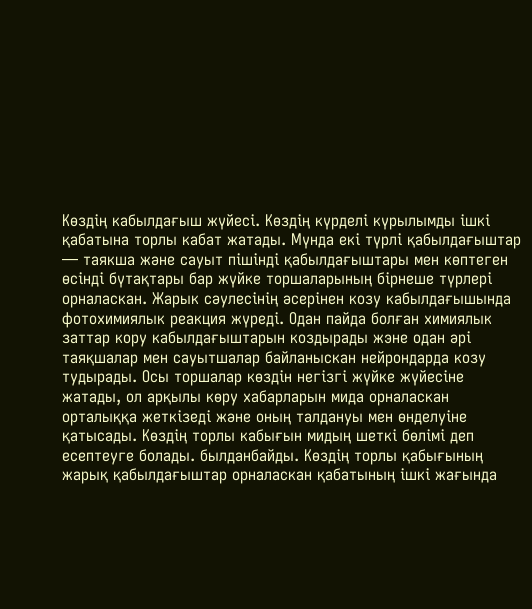Көздің кабылдағыш жүйесі. Көздің күрделі күрылымды ішкі қабатына торлы кабат жатады. Мүнда екі түрлі қабылдағыштар — таякша және сауыт пішінді қабылдағыштары мен көптеген өсінді бүтақтары бар жүйке торшаларының бірнеше түрлері орналаскан. Жарык сәулесінің әсерінен козу кабылдағышында фотохимиялык реакция жүреді. Одан пайда болған химиялык заттар кору кабылдағыштарын коздырады жэне одан әрі таяқшалар мен сауытшалар байланыскан нейрондарда козу тудырады. Осы торшалар көздін негізгі жүйке жүйесіне жатады, ол арқылы көру хабарларын мида орналаскан орталыққа жеткізеді және оның талдануы мен өнделуіне қатысады. Көздің торлы кабығын мидың шеткі бөлімі деп есептеуге болады. былданбайды. Көздің торлы қабығының жарық қабылдағыштар орналаскан қабатының ішкі жағында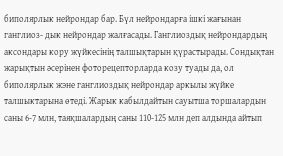биполярлык нейрондар бар. Бүл нейрондарға ішкі жағынан ганглиоз- дык нейрондар жалғасады. Ганглиоздық нейрондардың аксондары кору жүйкесінің талшықтарын қүрастырады. Сондықтан жарықтын әсерінен фоторецепторларда козу туады да, ол биполярлык жэне ганглиоздық нейрондар аркылы жүйке талшыктарына өтеді. Жарык кабылдайтын сауытша торшалардын саны 6-7 млн, таяқшалардың саны 110-125 млн деп алдында айтып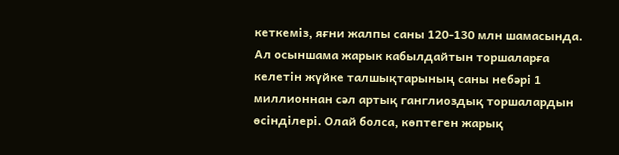кеткеміз, яғни жалпы саны 120-130 млн шамасында. Ал осыншама жарык кабылдайтын торшаларға келетін жүйке талшықтарының саны небәрі 1 миллионнан сәл артық ганглиоздық торшалардын өсінділері. Олай болса, көптеген жарық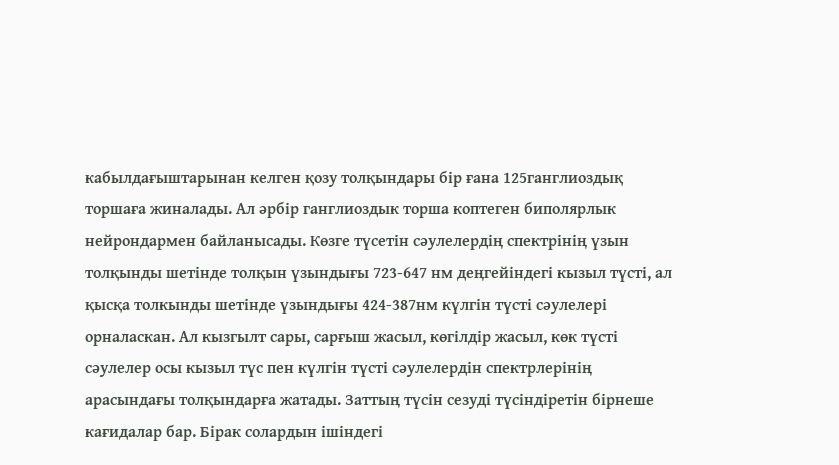кабылдағыштарынан келген қозу толқындары бір ғана 125ганглиоздық торшаға жиналады. Ал әрбір ганглиоздык торша коптеген биполярлык нейрондармен байланысады. Көзге түсетін сәулелердің спектрінің үзын толқынды шетінде толқын үзындығы 723-647 нм деңгейіндегі кызыл түсті, ал қысқа толкынды шетінде үзындығы 424-387нм күлгін түсті сәулелері орналаскан. Ал кызгылт сары, сарғыш жасыл, көгілдір жасыл, көк түсті сәулелер осы кызыл түс пен күлгін түсті сәулелердін спектрлерінің арасындағы толқындарға жатады. Заттың түсін сезуді түсіндіретін бірнеше кағидалар бар. Бірак солардын ішіндегі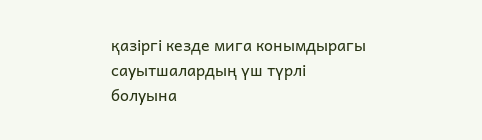қазіргі кезде мига конымдырагы сауытшалардың үш түрлі болуына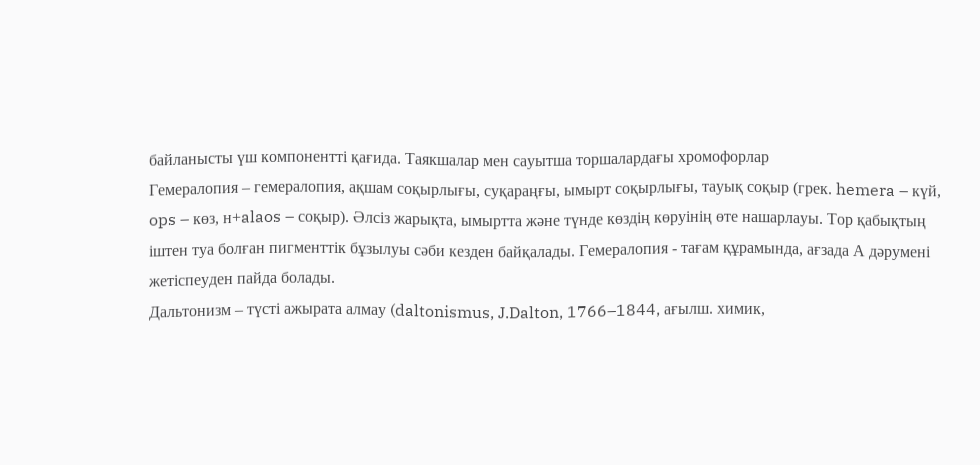байланысты үш компонентті қағида. Таякшалар мен сауытша торшалардағы хромофорлар
Гемералопия – гемералопия, ақшам соқырлығы, суқараңғы, ымырт соқырлығы, тауық соқыр (грек. hemera – күй, ops – көз, н+alaos – соқыр). Әлсіз жарықта, ымыртта және түнде көздің көруінің өте нашарлауы. Тор қабықтың іштен туа болған пигменттік бұзылуы сәби кезден байқалады. Гемералопия - тағам құрамында, ағзада А дәрумені жетіспеуден пайда болады.
Дальтонизм – түсті ажырата алмау (daltonismus, J.Dalton, 1766–1844, ағылш. химик,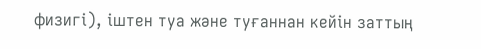физигі), іштен туа және туғаннан кейін заттың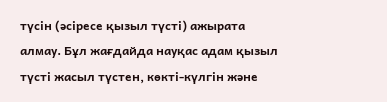түсін (әсіресе қызыл түсті) ажырата алмау. Бұл жағдайда науқас адам қызыл түсті жасыл түстен, көкті-күлгін және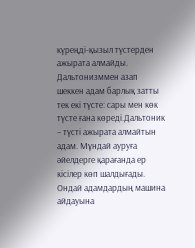күреңді-қызыл түстерден ажырата алмайды. Дальтонизммен азап шеккен адам барлық затты тек екі түсте: сары мен көк түсте ғана көреді.Дальтоник – түсті ажырата алмайтын адам. Мұндай ауруға әйелдерге қарағанда ер кісілер көп шалдығады. Ондай адамдардың машина айдауына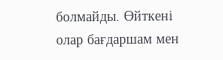болмайды. Өйткені олар бағдаршам мен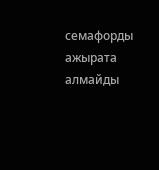семафорды ажырата алмайды